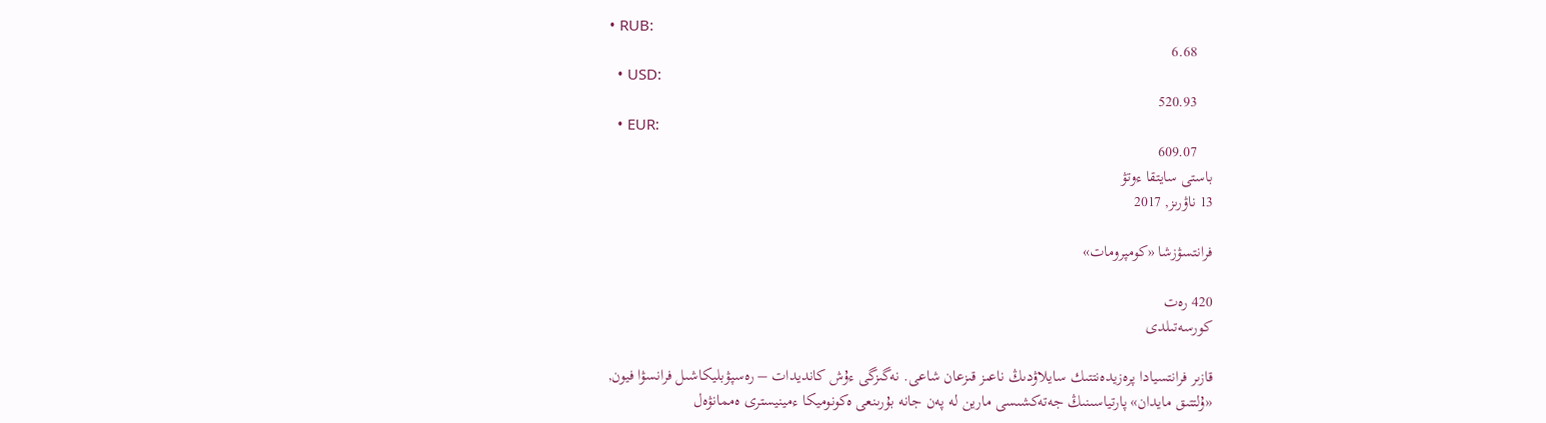• RUB:
    6.68
  • USD:
    520.93
  • EUR:
    609.07
باستى سايتقا ءوتۋ
13 ناۋرىز, 2017

فرانتسۋزشا «كومپرومات»

420 رەت
كورسەتىلدى

قازىر فرانتسيادا پرەزيدەنتتىك سايلاۋدىڭ ناعىز قىزعان شاعى. نەگىزگى ءۇش كانديدات – رەسپۋبليكاشىل فرانسۋا فيون, «ۇلتتىق مايدان» پارتياسىنىڭ جەتەكشىسى مارين لە پەن جانە بۇرىنعى ەكونوميكا ءمينيسترى ەممانۋەل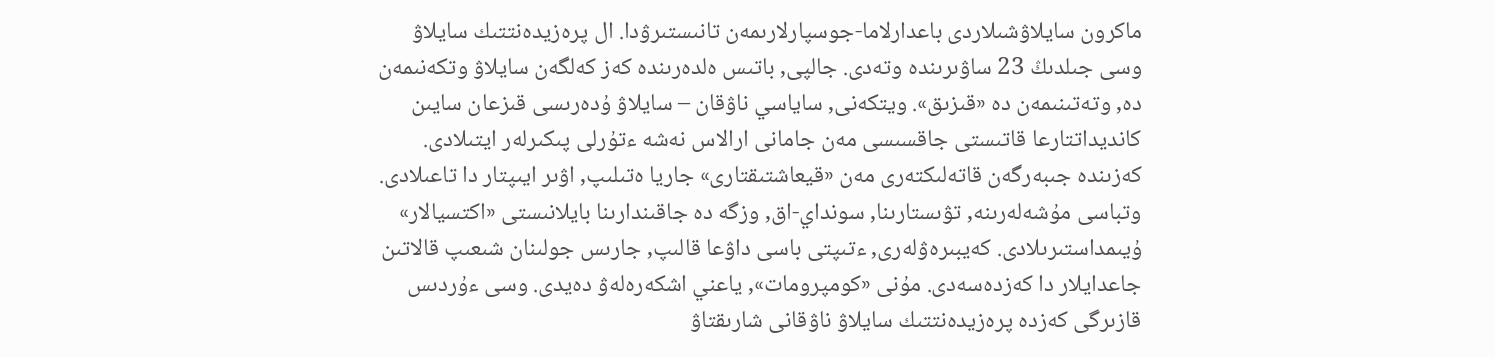ماكرون سايلاۋشىلاردى باعدارلاما-جوسپارلارىمەن تانىستىرۋدا. ال پرەزيدەنتتىك سايلاۋ وسى جىلدىڭ 23 ساۋىرىندە وتەدى. جالپى, باتىس ەلدەرىندە كەز كەلگەن سايلاۋ وتكەنىمەن دە, وتەتىنىمەن دە «قىزىق». ويتكەنى, ساياسي ناۋقان – سايلاۋ ۇدەرىسى قىزعان سايىن كانديداتتارعا قاتىستى جاقسىسى مەن جامانى ارالاس نەشە ءتۇرلى پىكىرلەر ايتىلادى. كەزىندە جىبەرگەن قاتەلىكتەرى مەن «قيعاشتىقتارى» جاريا ەتىلىپ, اۋىر ايىپتار دا تاعىلادى. وتباسى مۇشەلەرىنە, تۋىستارىنا, سونداي-اق, وزگە دە جاقىندارىنا بايلانىستى «اكتسيالار» ۇيىمداستىرىلادى. كەيبىرەۋلەرى, ءتىپتى باسى داۋعا قالىپ, جارىس جولىنان شىعىپ قالاتىن جاعدايلار دا كەزدەسەدى. مۇنى «كومپرومات», ياعني اشكەرەلەۋ دەيدى. وسى ءۇردىس قازىرگى كەزدە پرەزيدەنتتىك سايلاۋ ناۋقانى شارىقتاۋ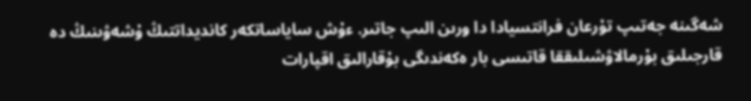شەگىنە جەتىپ تۇرعان فرانتسيادا دا ورىن الىپ جاتىر. ءۇش ساياساتكەر كانديداتتىڭ ۇشەۋىنىڭ دە قارجىلىق بۇرمالاۋشىلىققا قاتىسى بار ەكەندىگى بۇقارالىق اقپارات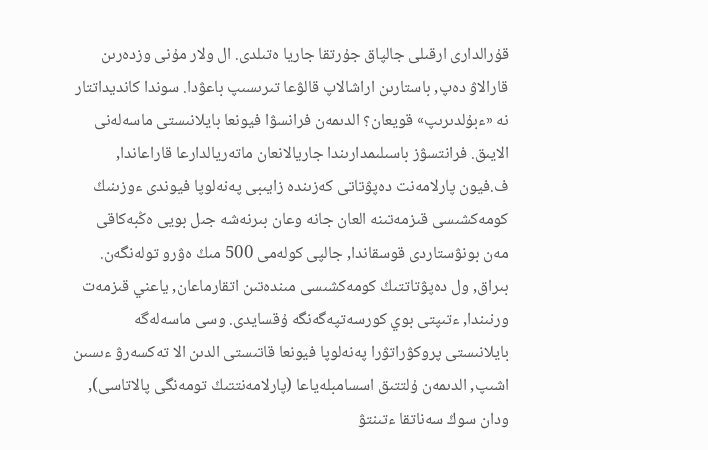قۇرالدارى ارقىلى جالپاق جۇرتقا جاريا ەتىلدى. ال ولار مۇنى وزدەرىن قارالاۋ دەپ, باستارىن اراشالاپ قالۋعا تىرىسىپ باعۋدا. سوندا كانديداتتار نە «ءبۇلدىرىپ» قويعان؟ الدىمەن فرانسۋا فيونعا بايلانىستى ماسەلەنى الايىق. فرانتسۋز باسىلىمدارىندا جاريالانعان ماتەريالدارعا قاراعاندا, ف.فيون پارلامەنت دەپۋتاتى كەزىندە زايىبى پەنەلوپا فيوندى ءوزىنىڭ كومەكشىسى قىزمەتىنە العان جانە وعان بىرنەشە جىل بويى ەڭبەكاقى مەن بونۋستاردى قوسقاندا, جالپى كولەمى 500 مىڭ ەۋرو تولەنگەن. بىراق, ول دەپۋتاتتىڭ كومەكشىسى مىندەتىن اتقارماعان, ياعني قىزمەت ورنىندا, ءتىپتى بوي كورسەتپەگەنگە ۇقسايدى. وسى ماسەلەگە بايلانىستى پروكۋراتۋرا پەنەلوپا فيونعا قاتىستى الدىن الا تەكسەرۋ ءىسىن اشىپ, الدىمەن ۇلتتىق اسسامبلەياعا (پارلامەنتتىڭ تومەنگى پالاتاسى), ودان سوڭ سەناتقا ءتىنتۋ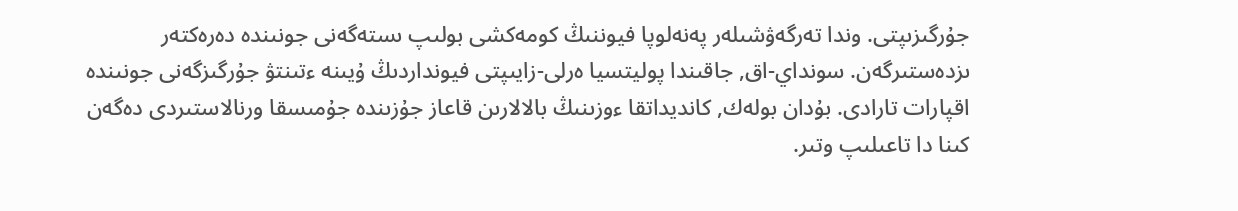جۇرگىزىپتى. وندا تەرگەۋشىلەر پەنەلوپا فيوننىڭ كومەكشى بولىپ ىستەگەنى جونىندە دەرەكتەر ىزدەستىرگەن. سونداي-اق, جاقىندا پوليتسيا ەرلى-زايىپتى فيونداردىڭ ۇيىنە ءتىنتۋ جۇرگىزگەنى جونىندە اقپارات تارادى. بۇدان بولەك, كانديداتقا ءوزىنىڭ بالالارىن قاعاز جۇزىندە جۇمىسقا ورنالاستىردى دەگەن كىنا دا تاعىلىپ وتىر.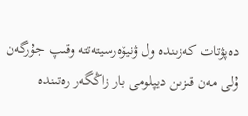دەپۋتات كەزىندە ول ۋنيۆەرسيتەتتە وقىپ جۇرگەن ۇلى مەن قىزىن ديپلومى بار زاڭگەر رەتىندە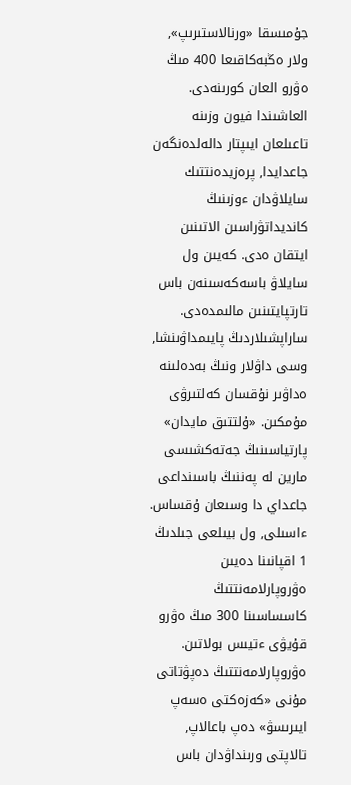جۇمىسقا «ورنالاستىرىپ», ولار ەڭبەكاقىعا 400 مىڭ ەۋرو العان كورىنەدى. العاشىندا فيون وزىنە تاعىلعان ايىپتار دالەلدەنگەن جاعدايدا, پرەزيدەنتتىك سايلاۋدان ءوزىنىڭ كانديداتۋراسىن الاتىنىن ايتقان ەدى. كەيىن ول سايلاۋ باسەكەسىنەن باس تارتپايتىنىن مالىمدەدى. ساراپشىلاردىڭ پايىمداۋىنشا, وسى داۋلار ونىڭ بەدەلىنە ەداۋىر نۇقسان كەلتىرۋى مۇمكىن. «ۇلتتىق مايدان» پارتياسىنىڭ جەتەكشىسى مارين لە پەننىڭ باسىنداعى جاعداي دا وسىعان ۇقساس. ءاسىلى, ول بيىلعى جىلدىڭ 1 اقپانىنا دەيىن ەۋروپارلامەنتتىڭ كاسساسىنا 300 مىڭ ەۋرو قۇيۋى ءتيىس بولاتىن. ەۋروپارلامەنتتىڭ دەپۋتاتى مۇنى «كەزەكتى ەسەپ ايىرىسۋ» دەپ باعالاپ, تالاپتى ورىنداۋدان باس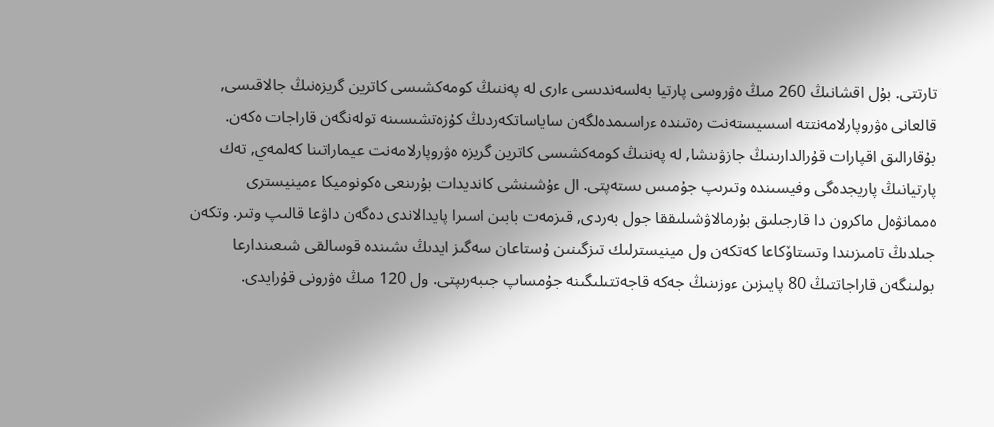تارتتى. بۇل اقشانىڭ 260 مىڭ ەۋروسى پارتيا بەلسەندىسى ءارى لە پەننىڭ كومەكشىسى كاترين گريزەنىڭ جالاقىسى, قالعانى ەۋروپارلامەنتتە اسسيستەنت رەتىندە ءراسىمدەلگەن ساياساتكەردىڭ كۇزەتشىسىنە تولەنگەن قاراجات ەكەن. بۇقارالىق اقپارات قۇرالدارىنىڭ جازۋىنشا, لە پەننىڭ كومەكشىسى كاترين گريزە ەۋروپارلامەنت عيماراتىنا كەلمەي, تەك پارتيانىڭ پاريجدەگى وفيسىندە وتىرىپ جۇمىس ىستەپتى. ال ءۇشىنشى كانديدات بۇرىنعى ەكونوميكا ءمينيسترى ەممانۋەل ماكرون دا قارجىلىق بۇرمالاۋشىلىققا جول بەردى, قىزمەت بابىن اسىرا پايدالاندى دەگەن داۋعا قالىپ وتىر. وتكەن جىلدىڭ تامىزىندا وتستاۆكاعا كەتكەن ول مينيسترلىك تىزگىنىن ۇستاعان سەگىز ايدىڭ ىشىندە قوسالقى شىعىندارعا بولىنگەن قاراجاتتىڭ 80 پايىزىن ءوزىنىڭ جەكە قاجەتتىلىگىنە جۇمساپ جىبەرىپتى. ول 120 مىڭ ەۋرونى قۇرايدى.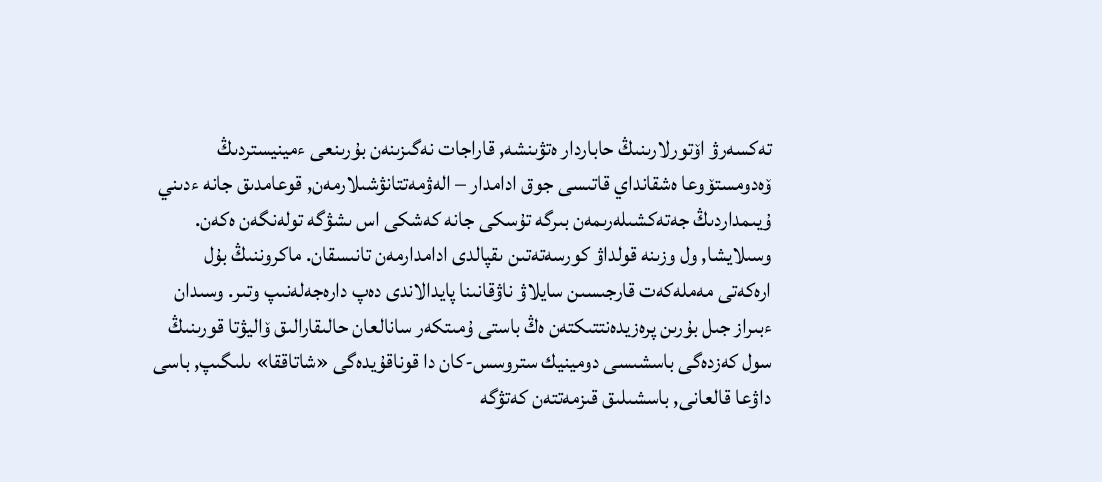تەكسەرۋ اۆتورلارىنىڭ حاباردار ەتۋىنشە, قاراجات نەگىزىنەن بۇرىنعى ءمينيستردىڭ ۆەدومستۆوعا ەشقانداي قاتىسى جوق ادامدار – الەۋمەتتانۋشىلارمەن, قوعامدىق جانە ءدىني ۇيىمداردىڭ جەتەكشىلەرىمەن بىرگە تۇسكى جانە كەشكى اس ىشۋگە تولەنگەن ەكەن. وسىلايشا, ول وزىنە قولداۋ كورسەتەتىن ىقپالدى ادامدارمەن تانىسقان. ماكروننىڭ بۇل ارەكەتى مەملەكەت قارجىسىن سايلاۋ ناۋقانىنا پايدالاندى دەپ دارەجەلەنىپ وتىر. وسىدان ءبىراز جىل بۇرىن پرەزيدەنتتىكتەن ەڭ باستى ۇمىتكەر سانالعان حالىقارالىق ۆاليۋتا قورىنىڭ سول كەزدەگى باسشىسى دومينيك ستروسس-كان دا قوناقۇيدەگى «شاتاققا» ىلىگىپ, باسى داۋعا قالعانى, باسشىلىق قىزمەتتەن كەتۋگە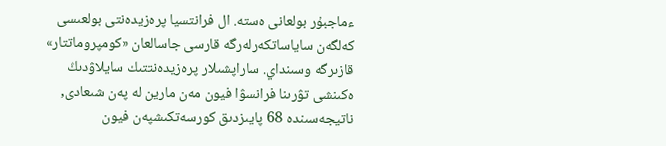ءماجبۇر بولعانى ەستە. ال فرانتسيا پرەزيدەنتى بولعىسى كەلگەن ساياساتكەرلەرگە قارسى جاسالعان «كومپروماتتار» قازىرگە وسىنداي. ساراپشىلار پرەزيدەنتتىك سايلاۋدىڭ ەكىنشى تۋرىنا فرانسۋا فيون مەن مارين لە پەن شىعادى, ناتيجەسىندە 68 پايىزدىق كورسەتكىشپەن فيون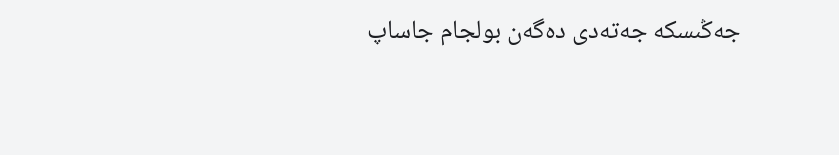جەڭىسكە جەتەدى دەگەن بولجام جاساپ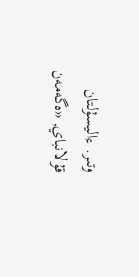وتىر. ءاليسۇلتان قۇلانباي, «ەگەمەن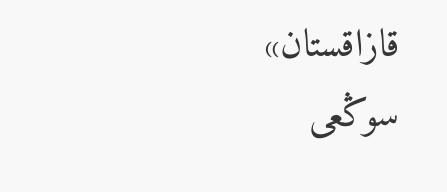قازاقستان»
سوڭعى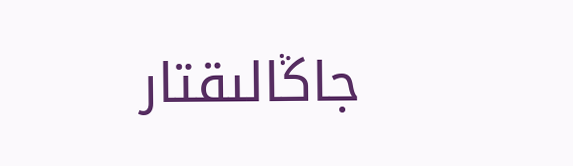جاڭالىقتار